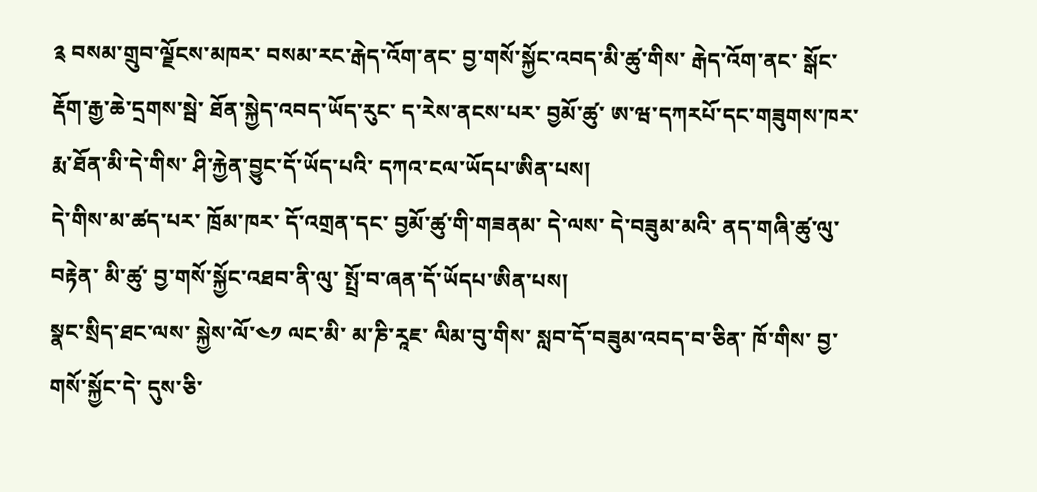༉ བསམ་གྲུབ་ལྗོངས་མཁར་ བསམ་རང་རྒེད་འོག་ནང་ བྱ་གསོ་སྐྱོང་འབད་མི་ཚུ་གིས་ རྒེད་འོག་ནང་ སྒོང་རྡོག་རྒྱ་ཆེ་དྲགས་སྦེ་ ཐོན་སྐྱེད་འབད་ཡོད་རུང་ ད་རེས་ནངས་པར་ བྱམོ་ཚུ་ ཨ་ཝ་དཀརཔོ་དང་གཟུགས་ཁར་ རྨ་ཐོན་མི་དེ་གིས་ ཤི་རྐྱེན་བྱུང་དོ་ཡོད་པའི་ དཀའ་ངལ་ཡོདཔ་ཨིན་པས།
དེ་གིས་མ་ཚད་པར་ ཁྲོམ་ཁར་ དོ་འགྲན་དང་ བྱམོ་ཚུ་གི་གཟནམ་ དེ་ལས་ དེ་བཟུམ་མའི་ ནད་གཞི་ཚུ་ལུ་བརྟེན་ མི་ཚུ་ བྱ་གསོ་སྐྱོང་འཐབ་ནི་ལུ་ སྤྲོ་བ་ཞན་དོ་ཡོདཔ་ཨིན་པས།
སྣང་སྲིད་ཐང་ལས་ སྐྱེས་ལོ་༤༡ ལང་མི་ མ་ཎི་རཱཇ་ ལིམ་བུ་གིས་ སླབ་དོ་བཟུམ་འབད་བ་ཅིན་ ཁོ་གིས་ བྱ་གསོ་སྐྱོང་དེ་ དུས་ཅི་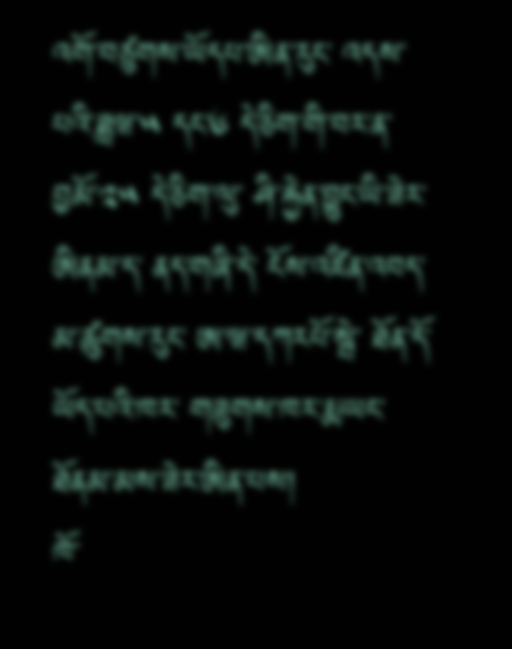འགོ་བཙུགས་ཡོདཔ་ཨིན་རུང་ འདས་པའི་ཟླཝ་༥ དང་༦ དེ་ཅིག་གི་བར་ན་ བྱམོ་༢༥ དེ་ཅིག་ལུ་ ཤི་རྐྱེན་བྱུང་ཡི་ཟེར་ཨིནམ་ད་ ནད་གཞི་དེ་ ངོས་འཛིན་འབད་མ་ཚུགས་རུང་ ཨ་ཝ་དཀརཔོ་སྦེ་ ཐོན་དོ་ཡོད་པའི་ཁར་ གཟུགས་ཁར་རྨ་ཡང་ ཐོནམ་མས་ཟེར་ཨིན་པས།
ཁོ་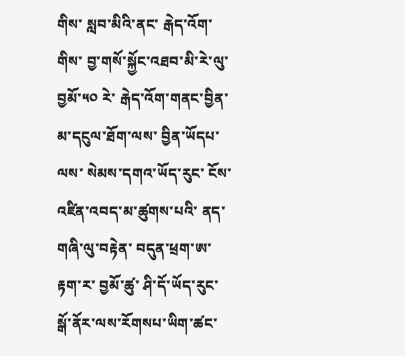གིས་ སླབ་མིའི་ནང་ རྒེད་འོག་གིས་ བྱ་གསོ་སྐྱོང་འཐབ་མི་རེ་ལུ་ བྱམོ་༥༠ རེ་ རྒེད་འོག་གནང་བྱིན་མ་དངུལ་ཐོག་ལས་ བྱིན་ཡོདཔ་ལས་ སེམས་དགའ་ཡོད་རུང་ ངོས་འཛིན་འབད་མ་ཚུགས་པའི་ ནད་གཞི་ལུ་བརྟེན་ བདུན་ཕྲག་ཨ་རྟག་ར་ བྱམོ་ཚུ་ ཤི་དོ་ཡོད་རུང་ སྒོ་ནོར་ལས་རོགསཔ་ཡིག་ཚང་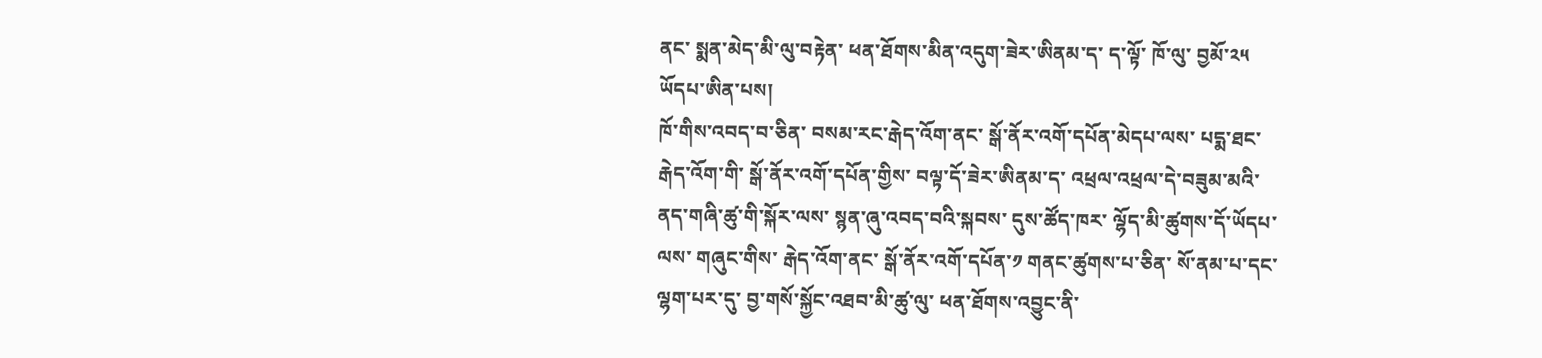ནང་ སྨན་མེད་མི་ལུ་བརྟེན་ ཕན་ཐོགས་མིན་འདུག་ཟེར་ཨིནམ་ད་ ད་ལྟོ་ ཁོ་ལུ་ བྱམོ་༢༥ ཡོདཔ་ཨིན་པས།
ཁོ་གིས་འབད་བ་ཅིན་ བསམ་རང་རྒེད་འོག་ནང་ སྒོ་ནོར་འགོ་དཔོན་མེདཔ་ལས་ པདྨ་ཐང་རྒེད་འོག་གི་ སྒོ་ནོར་འགོ་དཔོན་གྱིས་ བལྟ་དོ་ཟེར་ཨིནམ་ད་ འཕྲལ་འཕྲལ་དེ་བཟུམ་མའི་ ནད་གཞི་ཚུ་གི་སྐོར་ལས་ སྙན་ཞུ་འབད་བའི་སྐབས་ དུས་ཚོད་ཁར་ ལྷོད་མི་ཚུགས་དོ་ཡོདཔ་ལས་ གཞུང་གིས་ རྒེད་འོག་ནང་ སྒོ་ནོར་འགོ་དཔོན་༡ གནང་ཚུགས་པ་ཅིན་ སོ་ནམ་པ་དང་ ལྷག་པར་དུ་ བྱ་གསོ་སྐྱོང་འཐབ་མི་ཚུ་ལུ་ ཕན་ཐོགས་འབྱུང་ནི་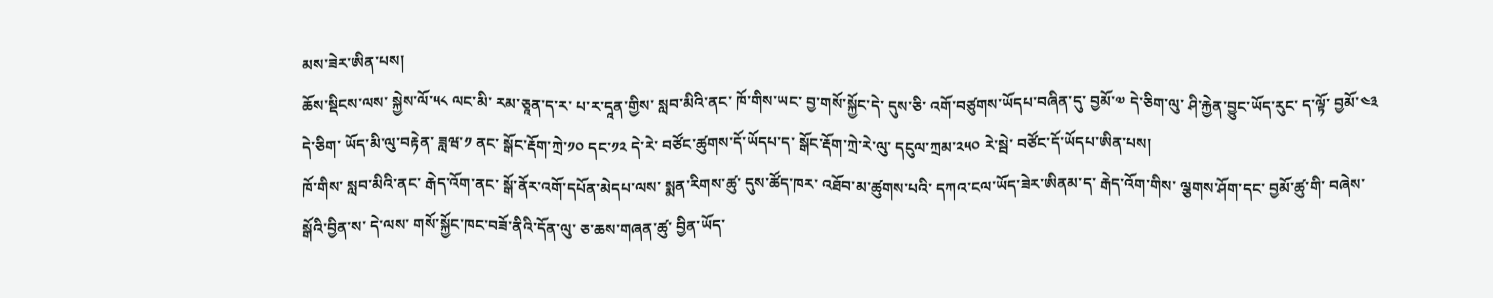མས་ཟེར་ཨིན་པས།
ཆོས་སྡིངས་ལས་ སྐྱེས་ལོ་༥༨ ལང་མི་ རམ་ཅཱན་ད་ར་ པ་ར་དཱན་གྱིས་ སླབ་མིའི་ནང་ ཁོ་གིས་ཡང་ བྱ་གསོ་སྐྱོང་དེ་ དུས་ཅི་ འགོ་བཙུགས་ཡོདཔ་བཞིན་དུ་ བྱམོ་༧ དེ་ཅིག་ལུ་ ཤི་རྐྱེན་བྱུང་ཡོད་རུང་ ད་ལྟོ་ བྱམོ་༤༣ དེ་ཅིག་ ཡོད་མི་ལུ་བརྟེན་ ཟླཝ་༡ ནང་ སྒོང་རྡོག་ཀྲེ་༡༠ དང་༡༢ དེ་རེ་ བཙོང་ཚུགས་དོ་ཡོདཔ་ད་ སྒོང་རྡོག་ཀྲེ་རེ་ལུ་ དངུལ་ཀྲམ་༢༥༠ རེ་སྦེ་ བཙོང་དོ་ཡོདཔ་ཨིན་པས།
ཁོ་གིས་ སླབ་མིའི་ནང་ རྒེད་འོག་ནང་ སྒོ་ནོར་འགོ་དཔོན་མེདཔ་ལས་ སྨན་རིགས་ཚུ་ དུས་ཚོད་ཁར་ འཐོབ་མ་ཚུགས་པའི་ དཀའ་ངལ་ཡོད་ཟེར་ཨིནམ་ད་ རྒེད་འོག་གིས་ ལྕགས་ཤོག་དང་ བྱམོ་ཚུ་གི་ བཞེས་སྒོའི་བྱིན་ས་ དེ་ལས་ གསོ་སྐྱོང་ཁང་བཟོ་ནིའི་དོན་ལུ་ ཅ་ཆས་གཞན་ཚུ་ བྱིན་ཡོད་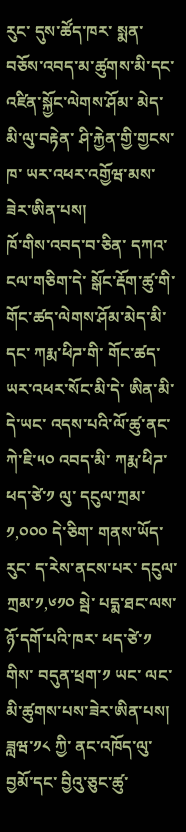རུང་ དུས་ཚོད་ཁར་ སྨན་བཅོས་འབད་མ་ཚུགས་མི་དང་ འཛིན་སྐྱོང་ལེགས་ཤོམ་ མེད་མི་ལུ་བརྟེན་ ཤི་རྐྱེན་གྱི་གྱངས་ཁ་ ཡར་འཕར་འགྱོཝ་མས་ཟེར་ཨིན་པས།
ཁོ་གིས་འབད་བ་ཅིན་ དཀའ་ངལ་གཅིག་དེ་ སྒོང་རྡོག་ཚུ་གི་ གོང་ཚད་ལེགས་ཤོམ་མེད་མི་དང་ ཀརྨ་ཕིཌ་གི་ གོང་ཚད་ཡར་འཕར་སོང་མི་དེ་ ཨིན་མི་དེ་ཡང་ འདས་པའི་ལོ་ཚུ་ནང་ ཀེ་ཇི་༥༠ འབད་མི་ ཀརྨ་ཕིཌ་ཕད་ཙེ་༡ ལུ་ དངུལ་ཀྲམ་༡,༠༠༠ དེ་ཅིག་ གནས་ཡོད་རུང་ ད་རེས་ནངས་པར་ དངུལ་ཀྲམ་༡,༦༡༠ སྦེ་ པདྨ་ཐང་ལས་ ཉོ་དགོ་པའི་ཁར་ ཕད་ཙེ་༡ གིས་ བདུན་ཕྲག་༡ ཡང་ ལང་མི་ཚུགས་པས་ཟེར་ཨིན་པས།
ཟླཝ་༡༨ ཀྱི་ ནང་འཁོད་ལུ་ བྱམོ་དང་ བྱིའུ་ཅུང་ཚུ་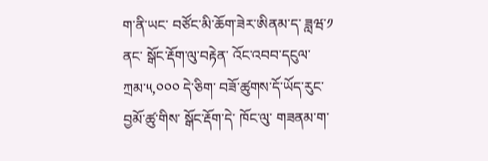ག་ནི་ཡང་ བཙོང་མི་ཆོག་ཟེར་ཨིནམ་ད་ ཟླཝ་༡ ནང་ སྒོང་རྡོག་ལུ་བརྟེན་ འོང་འབབ་དངུལ་ཀྲམ་༥,༠༠༠ དེ་ཅིག་ བཟོ་ཚུགས་དོ་ཡོད་རུང་ བྱམོ་ཚུ་གིས་ སྒོང་རྡོག་དེ་ ཁོང་ལུ་ གཟནམ་ག་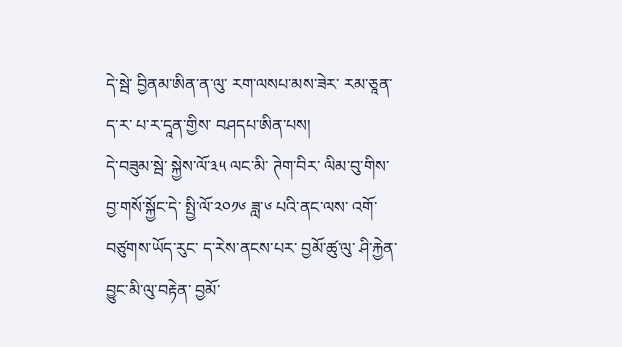དེ་སྦེ་ བྱིནམ་ཨིན་ན་ལུ་ རག་ལསཔ་མས་ཟེར་ རམ་ཅཱན་ད་ར་ པ་ར་དཱན་གྱིས་ བཤདཔ་ཨིན་པས།
དེ་བཟུམ་སྦེ་ སྐྱེས་ལོ་༣༥ ལང་མི་ ཊེག་བིར་ ལིམ་བུ་གིས་ བྱ་གསོ་སྐྱོང་དེ་ སྤྱི་ལོ་༢༠༡༦ ཟླ་༦ པའི་ནང་ལས་ འགོ་བཙུགས་ཡོད་རུང་ ད་རེས་ནངས་པར་ བྱམོ་ཚུ་ལུ་ ཤི་རྐྱེན་བྱུང་མི་ལུ་བརྟེན་ བྱམོ་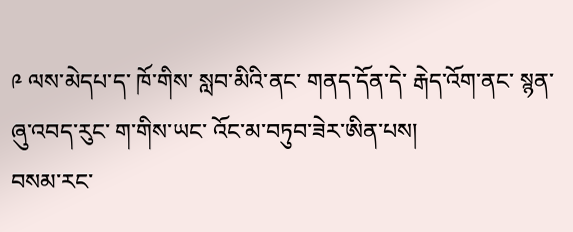༩ ལས་མེདཔ་ད་ ཁོ་གིས་ སླབ་མིའི་ནང་ གནད་དོན་དེ་ རྒེད་འོག་ནང་ སྙན་ཞུ་འབད་རུང་ ག་གིས་ཡང་ འོང་མ་བཏུབ་ཟེར་ཨིན་པས།
བསམ་རང་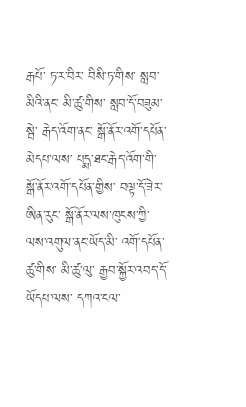རྒཔོ་ ཏ་ར་བིར་ བིསི་ཏ་གིས་ སླབ་མིའི་ནང་ མི་ཚུ་གིས་ སླབ་དོ་བཟུམ་སྦེ་ རྒེད་འོག་ནང་ སྒོ་ནོར་འགོ་དཔོན་མེདཔ་ལས་ པདྨ་ཐང་རྒེད་འོག་གི་ སྒོ་ནོར་འགོ་དཔོན་གྱིས་ བལྟ་དོ་ཟེར་ཨིན་རུང་ སྒོ་ནོར་ལས་ཁུངས་ཀྱི་ ལས་འགུལ་ནང་ཡོད་མི་ འགོ་དཔོན་ཚུ་གིས་ མི་ཚུ་ལུ་ རྒྱབ་སྐྱོར་འབད་དོ་ཡོདཔ་ལས་ དཀའ་ངལ་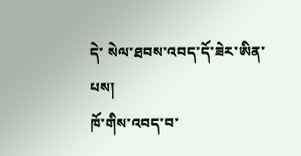དེ་ སེལ་ཐབས་འབད་དོ་ཟེར་ཨིན་པས།
ཁོ་གིས་འབད་བ་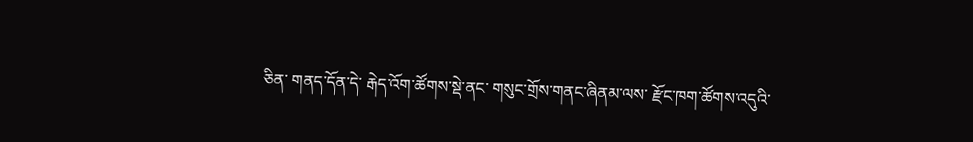ཅིན་ གནད་དོན་དེ་ རྒེད་འོག་ཚོགས་སྡེ་ནང་ གསུང་གྲོས་གནང་ཞིནམ་ལས་ རྫོང་ཁག་ཚོགས་འདུའི་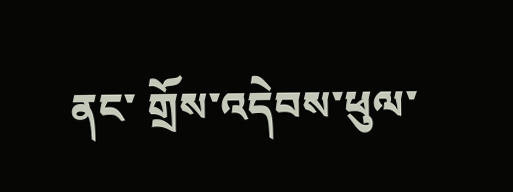ནང་ གྲོས་འདེབས་ཕུལ་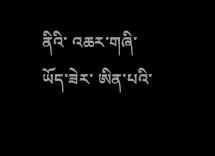ནིའི་ འཆར་གཞི་ཡོད་ཟེར་ ཨིན་པའི་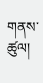གནས་ཚུལ།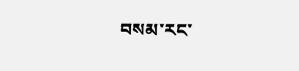བསམ་རང་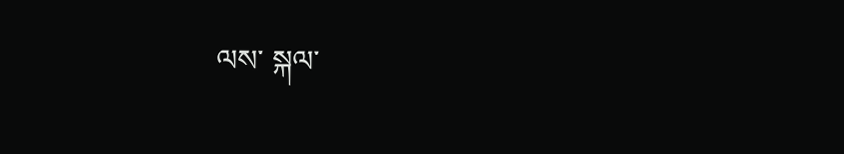ལས་ སྐལ་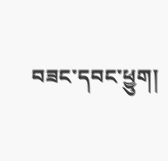བཟང་དབང་ཕྱུག།